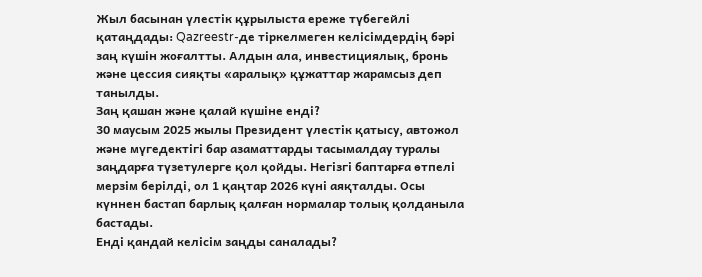Жыл басынан үлестік құрылыста ереже түбегейлі қатаңдады: Qazreestr-де тіркелмеген келісімдердің бәрі заң күшін жоғалтты. Алдын ала, инвестициялық, бронь және цессия сияқты «аралық» құжаттар жарамсыз деп танылды.
Заң қашан және қалай күшіне енді?
30 маусым 2025 жылы Президент үлестік қатысу, автожол және мүгедектігі бар азаматтарды тасымалдау туралы заңдарға түзетулерге қол қойды. Негізгі баптарға өтпелі мерзім берілді, ол 1 қаңтар 2026 күні аяқталды. Осы күннен бастап барлық қалған нормалар толық қолданыла бастады.
Енді қандай келісім заңды саналады?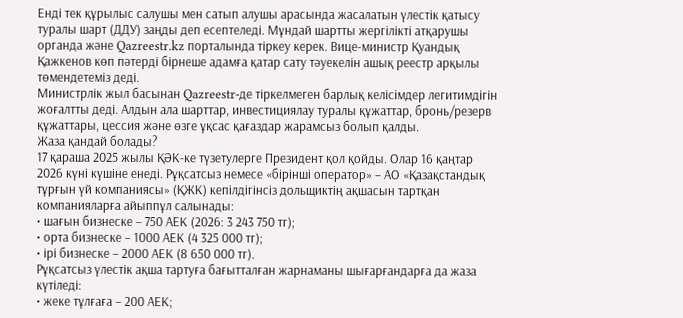Енді тек құрылыс салушы мен сатып алушы арасында жасалатын үлестік қатысу туралы шарт (ДДУ) заңды деп есептеледі. Мұндай шартты жергілікті атқарушы органда және Qazreestr.kz порталында тіркеу керек. Вице-министр Қуандық Қажкенов көп пәтерді бірнеше адамға қатар сату тәуекелін ашық реестр арқылы төмендетеміз деді.
Министрлік жыл басынан Qazreestr-де тіркелмеген барлық келісімдер легитимдігін жоғалтты деді. Алдын ала шарттар, инвестициялау туралы құжаттар, бронь/резерв құжаттары, цессия және өзге ұқсас қағаздар жарамсыз болып қалды.
Жаза қандай болады?
17 қараша 2025 жылы ҚӘК-ке түзетулерге Президент қол қойды. Олар 16 қаңтар 2026 күні күшіне енеді. Рұқсатсыз немесе «бірінші оператор» – АО «Қазақстандық тұрғын үй компаниясы» (ҚЖК) кепілдігінсіз дольщиктің ақшасын тартқан компанияларға айыппұл салынады:
• шағын бизнеске – 750 АЕК (2026: 3 243 750 тг);
• орта бизнеске – 1000 АЕК (4 325 000 тг);
• ірі бизнеске – 2000 АЕК (8 650 000 тг).
Рұқсатсыз үлестік ақша тартуға бағытталған жарнаманы шығарғандарға да жаза күтіледі:
• жеке тұлғаға – 200 АЕК;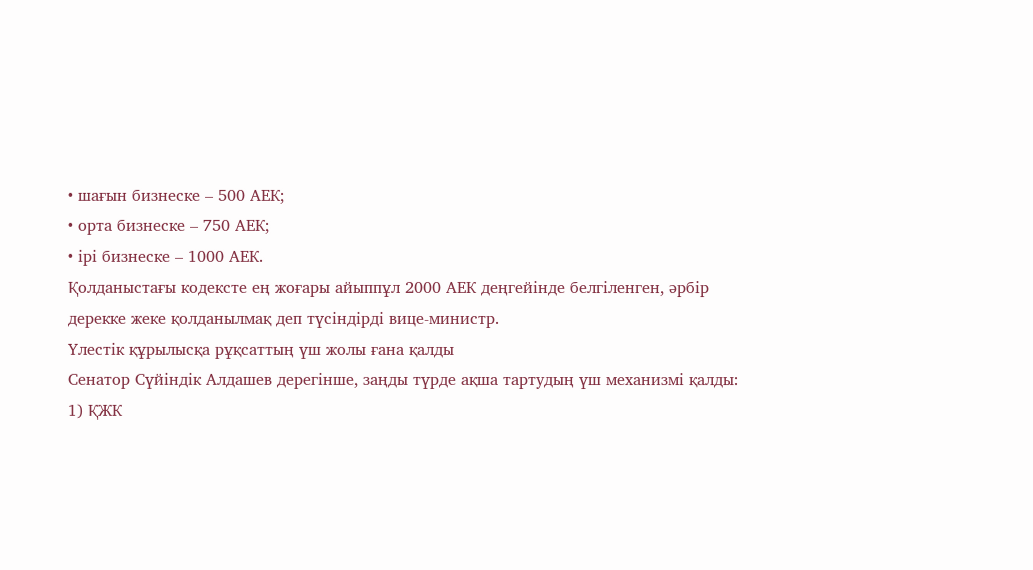• шағын бизнеске – 500 АЕК;
• орта бизнеске – 750 АЕК;
• ірі бизнеске – 1000 АЕК.
Қолданыстағы кодексте ең жоғары айыппұл 2000 АЕК деңгейінде белгіленген, әрбір дерекке жеке қолданылмақ деп түсіндірді вице-министр.
Үлестік құрылысқа рұқсаттың үш жолы ғана қалды
Сенатор Сүйіндік Алдашев дерегінше, заңды түрде ақша тартудың үш механизмі қалды:
1) ҚЖК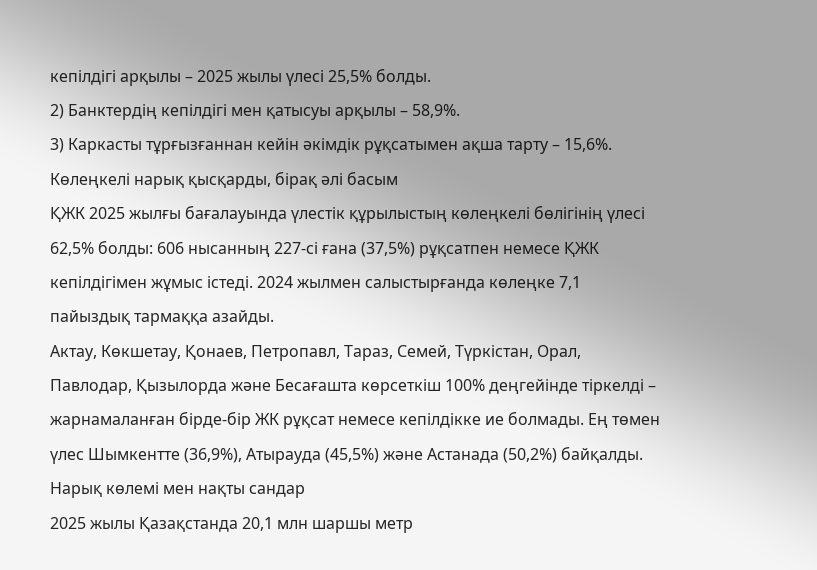кепілдігі арқылы – 2025 жылы үлесі 25,5% болды.
2) Банктердің кепілдігі мен қатысуы арқылы – 58,9%.
3) Каркасты тұрғызғаннан кейін әкімдік рұқсатымен ақша тарту – 15,6%.
Көлеңкелі нарық қысқарды, бірақ әлі басым
ҚЖК 2025 жылғы бағалауында үлестік құрылыстың көлеңкелі бөлігінің үлесі 62,5% болды: 606 нысанның 227-сі ғана (37,5%) рұқсатпен немесе ҚЖК кепілдігімен жұмыс істеді. 2024 жылмен салыстырғанда көлеңке 7,1 пайыздық тармаққа азайды.
Актау, Көкшетау, Қонаев, Петропавл, Тараз, Семей, Түркістан, Орал, Павлодар, Қызылорда және Бесағашта көрсеткіш 100% деңгейінде тіркелді – жарнамаланған бірде-бір ЖК рұқсат немесе кепілдікке ие болмады. Ең төмен үлес Шымкентте (36,9%), Атырауда (45,5%) және Астанада (50,2%) байқалды.
Нарық көлемі мен нақты сандар
2025 жылы Қазақстанда 20,1 млн шаршы метр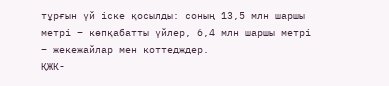тұрғын үй іске қосылды: соның 13,5 млн шаршы метрі – көпқабатты үйлер, 6,4 млн шаршы метрі – жекежайлар мен коттедждер.
ҚЖК-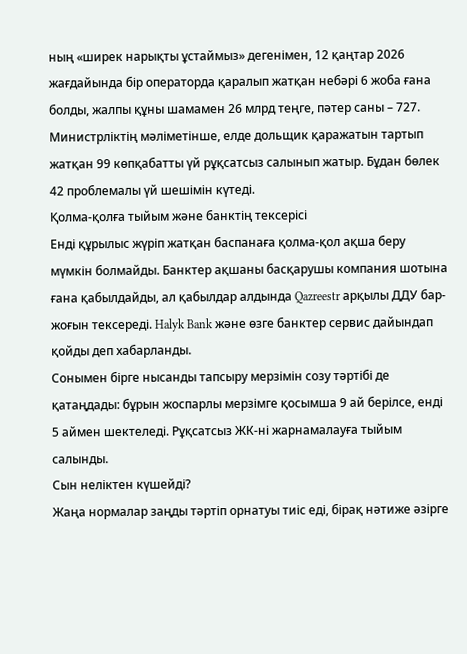ның «ширек нарықты ұстаймыз» дегенімен, 12 қаңтар 2026 жағдайында бір операторда қаралып жатқан небәрі 6 жоба ғана болды, жалпы құны шамамен 26 млрд теңге, пәтер саны – 727.
Министрліктің мәліметінше, елде дольщик қаражатын тартып жатқан 99 көпқабатты үй рұқсатсыз салынып жатыр. Бұдан бөлек 42 проблемалы үй шешімін күтеді.
Қолма-қолға тыйым және банктің тексерісі
Енді құрылыс жүріп жатқан баспанаға қолма-қол ақша беру мүмкін болмайды. Банктер ақшаны басқарушы компания шотына ғана қабылдайды, ал қабылдар алдында Qazreestr арқылы ДДУ бар-жоғын тексереді. Halyk Bank және өзге банктер сервис дайындап қойды деп хабарланды.
Сонымен бірге нысанды тапсыру мерзімін созу тәртібі де қатаңдады: бұрын жоспарлы мерзімге қосымша 9 ай берілсе, енді 5 аймен шектеледі. Рұқсатсыз ЖК-ні жарнамалауға тыйым салынды.
Сын неліктен күшейді?
Жаңа нормалар заңды тәртіп орнатуы тиіс еді, бірақ нәтиже әзірге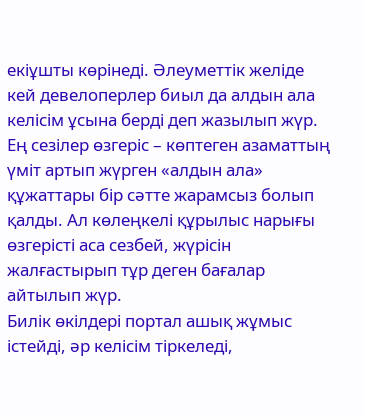екіұшты көрінеді. Әлеуметтік желіде кей девелоперлер биыл да алдын ала келісім ұсына берді деп жазылып жүр. Ең сезілер өзгеріс – көптеген азаматтың үміт артып жүрген «алдын ала» құжаттары бір сәтте жарамсыз болып қалды. Ал көлеңкелі құрылыс нарығы өзгерісті аса сезбей, жүрісін жалғастырып тұр деген бағалар айтылып жүр.
Билік өкілдері портал ашық жұмыс істейді, әр келісім тіркеледі,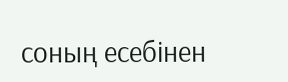соның есебінен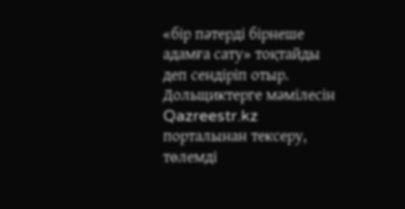«бір пәтерді бірнеше адамға сату» тоқтайды деп сендіріп отыр. Дольщиктерге мәмілесін Qazreestr.kz порталынан тексеру, төлемді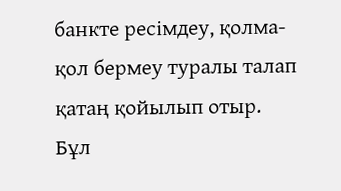банкте ресімдеу, қолма-қол бермеу туралы талап қатаң қойылып отыр.
Бұл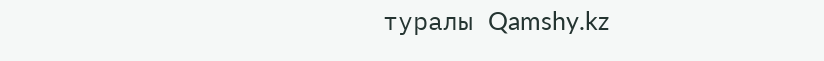туралы Qamshy.kz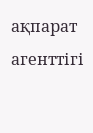ақпарат агенттігі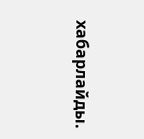хабарлайды.